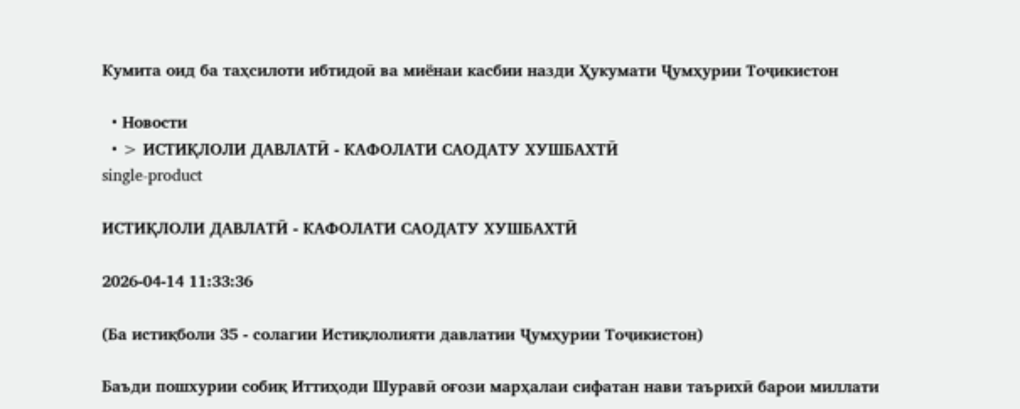Кумита оид ба таҳсилоти ибтидоӣ ва миёнаи касбии назди Ҳукумати Ҷумҳурии Тоҷикистон

  • Новости
  • > ИСТИҚЛОЛИ ДАВЛАТӢ - КАФОЛАТИ САОДАТУ ХУШБАХТӢ
single-product

ИСТИҚЛОЛИ ДАВЛАТӢ - КАФОЛАТИ САОДАТУ ХУШБАХТӢ

2026-04-14 11:33:36

(Ба истиқболи 35 - солагии Истиқлолияти давлатии Ҷумҳурии Тоҷикистон)

Баъди пошхурии собиқ Иттиҳоди Шуравӣ оғози марҳалаи сифатан нави таърихӣ барои миллати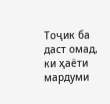Тоҷик ба даст омад, ки ҳаёти мардуми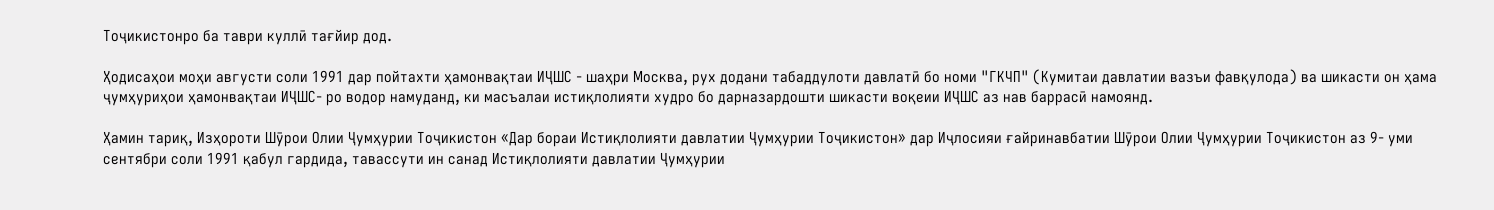Тоҷикистонро ба таври куллӣ тағйир дод.

Ҳодисаҳои моҳи августи соли 1991 дар пойтахти ҳамонвақтаи ИҶШС - шаҳри Москва, рух додани табаддулоти давлатӣ бо номи "ГКЧП" (Кумитаи давлатии вазъи фавқулода) ва шикасти он ҳама ҷумҳуриҳои ҳамонвақтаи ИҶШС- ро водор намуданд, ки масъалаи истиқлолияти худро бо дарназардошти шикасти воқеии ИҶШС аз нав баррасӣ намоянд.

Ҳамин тариқ, Изҳороти Шӯрои Олии Ҷумҳурии Тоҷикистон «Дар бораи Истиқлолияти давлатии Ҷумҳурии Тоҷикистон» дар Иҷлосияи ғайринавбатии Шӯрои Олии Ҷумҳурии Тоҷикистон аз 9- уми сентябри соли 1991 қабул гардида, тавассути ин санад Истиқлолияти давлатии Ҷумҳурии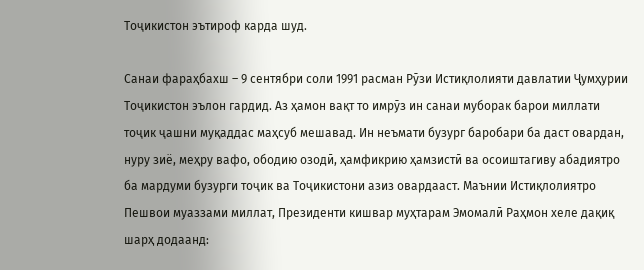Тоҷикистон эътироф карда шуд.

Санаи фараҳбахш – 9 сентябри соли 1991 расман Рӯзи Истиқлолияти давлатии Ҷумҳурии Тоҷикистон эълон гардид. Аз ҳамон вақт то имрӯз ин санаи муборак барои миллати тоҷик ҷашни муқаддас маҳсуб мешавад. Ин неъмати бузург баробари ба даст овардан, нуру зиё, меҳру вафо, ободию озодӣ, ҳамфикрию ҳамзистӣ ва осоиштагиву абадиятро ба мардуми бузурги тоҷик ва Тоҷикистони азиз овардааст. Маънии Истиқлолиятро Пешвои муаззами миллат, Президенти кишвар муҳтарам Эмомалӣ Раҳмон хеле дақиқ шарҳ додаанд: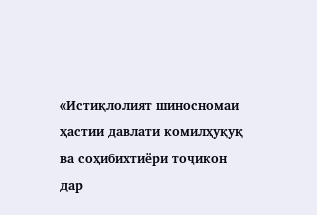«Истиқлолият шиносномаи ҳастии давлати комилҳуқуқ ва соҳибихтиёри тоҷикон дар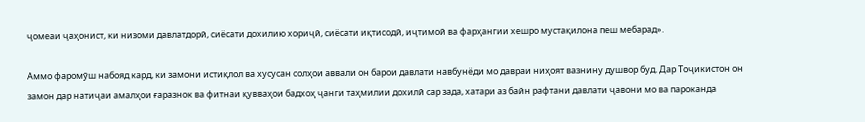ҷомеаи ҷаҳонист, ки низоми давлатдорӣ, сиёсати дохилию хориҷӣ, сиёсати иқтисодӣ, иҷтимоӣ ва фарҳангии хешро мустақилона пеш мебарад».

Аммо фаромӯш набояд кард, ки замони истиқлол ва хусусан солҳои аввали он барои давлати навбунёди мо давраи ниҳоят вазнину душвор буд. Дар Тоҷикистон он замон дар натиҷаи амалҳои ғаразнок ва фитнаи қувваҳои бадхоҳ ҷанги таҳмилии дохилӣ сар зада, хатари аз байн рафтани давлати ҷавони мо ва пароканда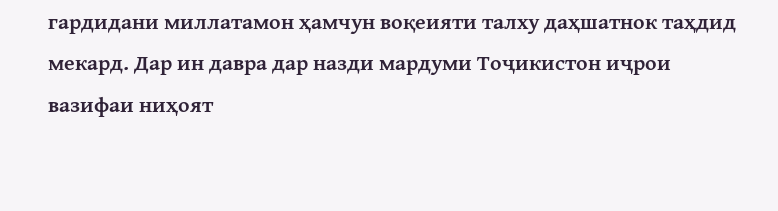гардидани миллатамон ҳамчун воқеияти талху даҳшатнок таҳдид мекард. Дар ин давра дар назди мардуми Тоҷикистон иҷрои вазифаи ниҳоят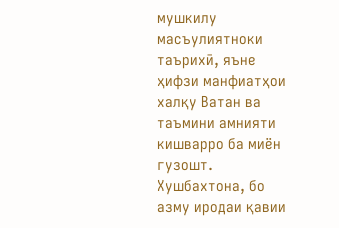мушкилу масъулиятноки таърихӣ, яъне ҳифзи манфиатҳои халқу Ватан ва таъмини амнияти кишварро ба миён гузошт. Хушбахтона, бо азму иродаи қавии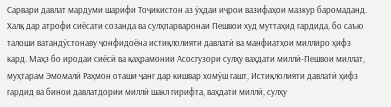Сарвари давлат мардуми шарифи Тоҷикистон аз ӯҳдаи иҷрои вазифаҳои мазкур баромаданд. Халқ дар атрофи сиёсати созанда ва сулҳпарваронаи Пешвои худ муттаҳид гардида, бо саъю талоши ватандӯстонаву ҷонфидоёна истиқлолияти давлатӣ ва манфиатҳои миллиро ҳифз кард. Маҳз бо иродаи сиёсӣ ва қаҳрамонии Асосгузори сулҳу ваҳдати миллӣ-Пешвои миллат, муҳтарам Эмомалӣ Раҳмон оташи ҷанг дар кишвар хомӯш гашт, Истиқлолияти давлатӣ ҳифз гардид ва бинои давлатдории миллӣ шакл гирифта, ваҳдати миллӣ, сулҳу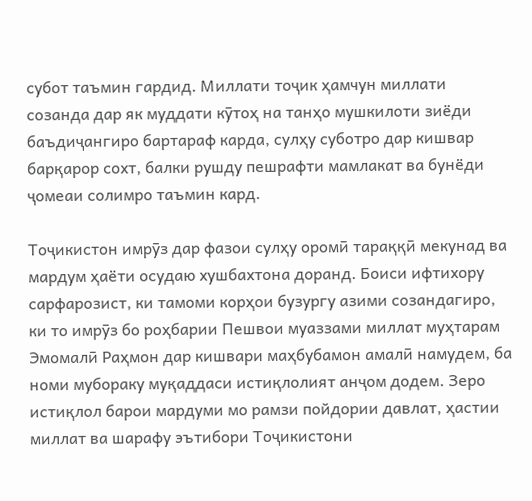субот таъмин гардид. Миллати тоҷик ҳамчун миллати созанда дар як муддати кӯтоҳ на танҳо мушкилоти зиёди баъдиҷангиро бартараф карда, сулҳу суботро дар кишвар барқарор сохт, балки рушду пешрафти мамлакат ва бунёди ҷомеаи солимро таъмин кард.

Тоҷикистон имрӯз дар фазои сулҳу оромӣ тараққӣ мекунад ва мардум ҳаёти осудаю хушбахтона доранд. Боиси ифтихору сарфарозист, ки тамоми корҳои бузургу азими созандагиро, ки то имрӯз бо роҳбарии Пешвои муаззами миллат муҳтарам Эмомалӣ Раҳмон дар кишвари маҳбубамон амалӣ намудем, ба номи мубораку муқаддаси истиқлолият анҷом додем. Зеро истиқлол барои мардуми мо рамзи пойдории давлат, ҳастии миллат ва шарафу эътибори Тоҷикистони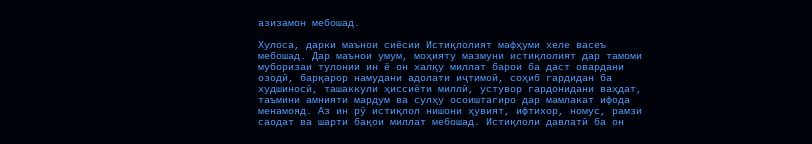азизамон мебошад.

Хулоса, дарки маънои сиёсии Истиқлолият мафҳуми хеле васеъ мебошад. Дар маънои умум, моҳияту мазмуни истиқлолият дар тамоми муборизаи тулонии ин ё он халқу миллат барои ба даст овардани озодӣ, барқарор намудани адолати иҷтимоӣ, соҳиб гардидан ба худшиносӣ, ташаккули ҳиссиёти миллӣ, устувор гардонидани ваҳдат, таъмини амнияти мардум ва сулҳу осоиштагиро дар мамлакат ифода менамояд. Аз ин рӯ истиқлол нишони ҳувият, ифтихор, номус, рамзи саодат ва шарти бақои миллат мебошад. Истиқлоли давлатӣ ба он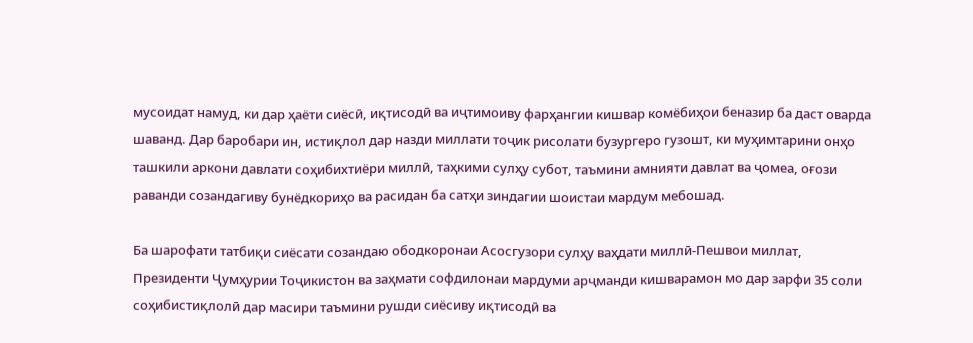мусоидат намуд, ки дар ҳаёти сиёсӣ, иқтисодӣ ва иҷтимоиву фарҳангии кишвар комёбиҳои беназир ба даст оварда шаванд. Дар баробари ин, истиқлол дар назди миллати тоҷик рисолати бузургеро гузошт, ки муҳимтарини онҳо ташкили аркони давлати соҳибихтиёри миллӣ, таҳкими сулҳу субот, таъмини амнияти давлат ва ҷомеа, оғози раванди созандагиву бунёдкориҳо ва расидан ба сатҳи зиндагии шоистаи мардум мебошад.

Ба шарофати татбиқи сиёсати созандаю ободкоронаи Асосгузори сулҳу ваҳдати миллӣ-Пешвои миллат, Президенти Ҷумҳурии Тоҷикистон ва заҳмати софдилонаи мардуми арҷманди кишварамон мо дар зарфи 35 соли соҳибистиқлолӣ дар масири таъмини рушди сиёсиву иқтисодӣ ва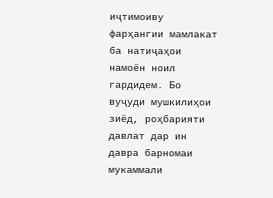иҷтимоиву фарҳангии мамлакат ба натиҷаҳои намоён ноил гардидем. Бо вуҷуди мушкилиҳои зиёд, роҳбарияти давлат дар ин давра барномаи мукаммали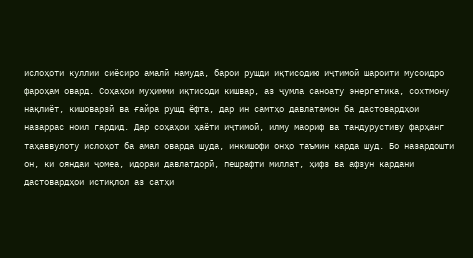ислоҳоти куллии сиёсиро амалӣ намуда, барои рушди иқтисодию иҷтимоӣ шароити мусоидро фароҳам овард. Соҳаҳои муҳимми иқтисоди кишвар, аз ҷумла саноату энергетика, сохтмону нақлиёт, кишоварзӣ ва ғайра рушд ёфта, дар ин самтҳо давлатамон ба дастовардҳои назаррас ноил гардид. Дар соҳаҳои ҳаёти иҷтимоӣ, илму маориф ва тандурустиву фарҳанг таҳаввулоту ислоҳот ба амал оварда шуда, инкишофи онҳо таъмин карда шуд. Бо назардошти он, ки ояндаи ҷомеа, идораи давлатдорӣ, пешрафти миллат, ҳифз ва афзун кардани дастовардҳои истиқлол аз сатҳи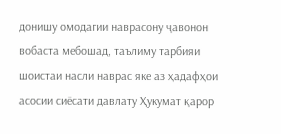донишу омодагии наврасону ҷавонон вобаста мебошад, таълиму тарбияи шоистаи насли наврас яке аз ҳадафҳои асосии сиёсати давлату Ҳукумат қарор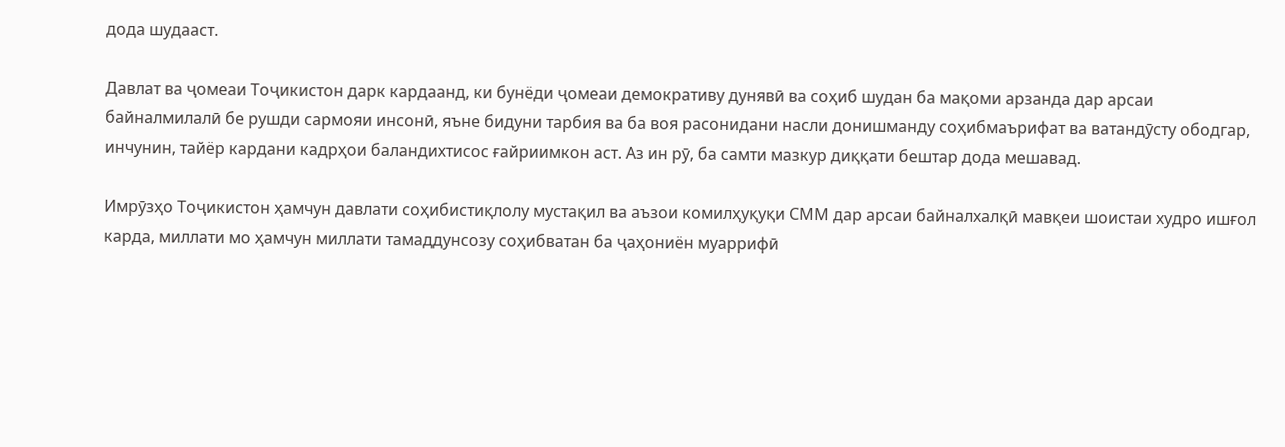дода шудааст.

Давлат ва ҷомеаи Тоҷикистон дарк кардаанд, ки бунёди ҷомеаи демокративу дунявӣ ва соҳиб шудан ба мақоми арзанда дар арсаи байналмилалӣ бе рушди сармояи инсонӣ, яъне бидуни тарбия ва ба воя расонидани насли донишманду соҳибмаърифат ва ватандӯсту ободгар, инчунин, тайёр кардани кадрҳои баландихтисос ғайриимкон аст. Аз ин рӯ, ба самти мазкур диққати бештар дода мешавад.

Имрӯзҳо Тоҷикистон ҳамчун давлати соҳибистиқлолу мустақил ва аъзои комилҳуқуқи СММ дар арсаи байналхалқӣ мавқеи шоистаи худро ишғол карда, миллати мо ҳамчун миллати тамаддунсозу соҳибватан ба ҷаҳониён муаррифӣ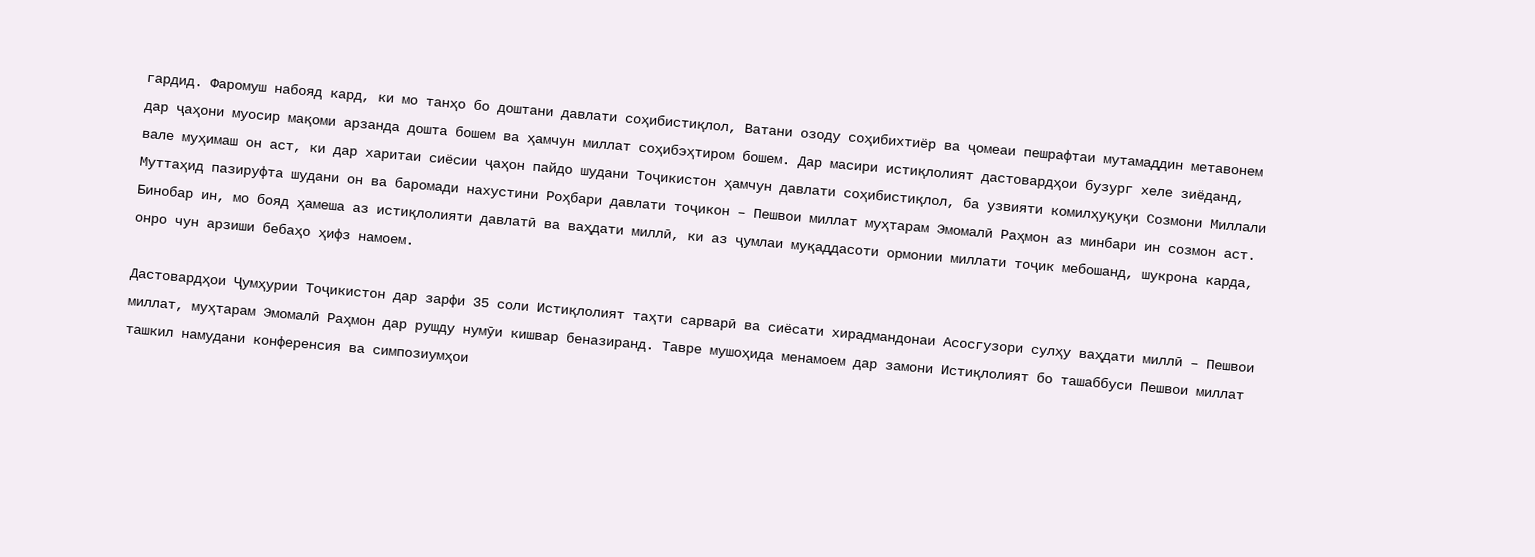гардид. Фаромуш набояд кард, ки мо танҳо бо доштани давлати соҳибистиқлол, Ватани озоду соҳибихтиёр ва ҷомеаи пешрафтаи мутамаддин метавонем дар ҷаҳони муосир мақоми арзанда дошта бошем ва ҳамчун миллат соҳибэҳтиром бошем. Дар масири истиқлолият дастовардҳои бузург хеле зиёданд, вале муҳимаш он аст, ки дар харитаи сиёсии ҷаҳон пайдо шудани Тоҷикистон ҳамчун давлати соҳибистиқлол, ба узвияти комилҳуқуқи Созмони Миллали Муттаҳид пазируфта шудани он ва баромади нахустини Роҳбари давлати тоҷикон – Пешвои миллат муҳтарам Эмомалӣ Раҳмон аз минбари ин созмон аст. Бинобар ин, мо бояд ҳамеша аз истиқлолияти давлатӣ ва ваҳдати миллӣ, ки аз ҷумлаи муқаддасоти ормонии миллати тоҷик мебошанд, шукрона карда, онро чун арзиши бебаҳо ҳифз намоем.

Дастовардҳои Ҷумҳурии Тоҷикистон дар зарфи 35 соли Истиқлолият таҳти сарварӣ ва сиёсати хирадмандонаи Асосгузори сулҳу ваҳдати миллӣ – Пешвои миллат, муҳтарам Эмомалӣ Раҳмон дар рушду нумӯи кишвар беназиранд. Тавре мушоҳида менамоем дар замони Истиқлолият бо ташаббуси Пешвои миллат ташкил намудани конференсия ва симпозиумҳои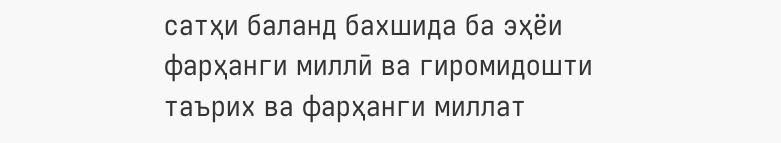сатҳи баланд бахшида ба эҳёи фарҳанги миллӣ ва гиромидошти таърих ва фарҳанги миллат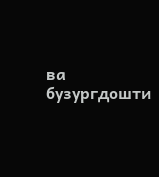ва бузургдошти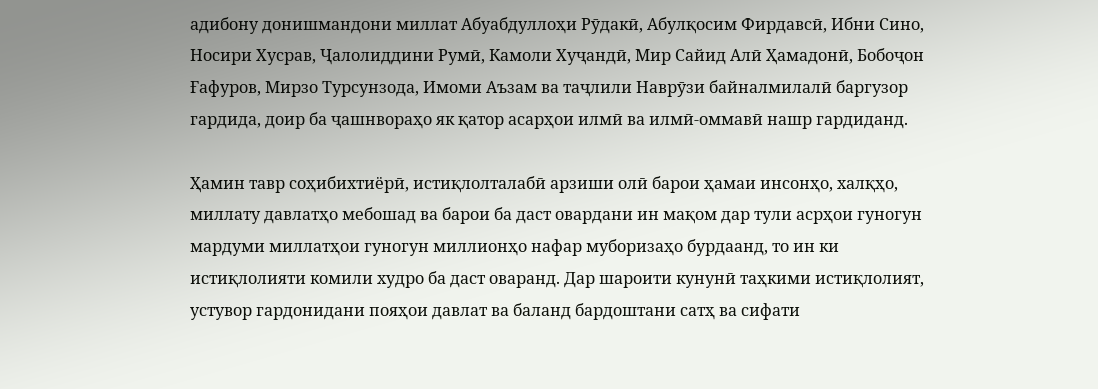адибону донишмандони миллат Абуабдуллоҳи Рӯдакӣ, Абулқосим Фирдавсӣ, Ибни Сино, Носири Хусрав, Ҷалолиддини Румӣ, Камоли Хуҷандӣ, Мир Сайид Алӣ Ҳамадонӣ, Бобоҷон Ғафуров, Мирзо Турсунзода, Имоми Аъзам ва таҷлили Наврӯзи байналмилалӣ баргузор гардида, доир ба ҷашнвораҳо як қатор асарҳои илмӣ ва илмӣ-оммавӣ нашр гардиданд.

Ҳамин тавр соҳибихтиёрӣ, истиқлолталабӣ арзиши олӣ барои ҳамаи инсонҳо, халқҳо, миллату давлатҳо мебошад ва барои ба даст овардани ин мақом дар тули асрҳои гуногун мардуми миллатҳои гуногун миллионҳо нафар муборизаҳо бурдаанд, то ин ки истиқлолияти комили худро ба даст оваранд. Дар шароити кунунӣ таҳкими истиқлолият, устувор гардонидани пояҳои давлат ва баланд бардоштани сатҳ ва сифати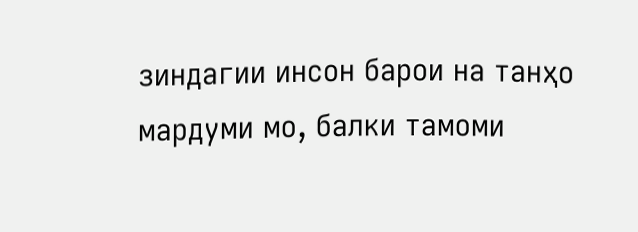зиндагии инсон барои на танҳо мардуми мо, балки тамоми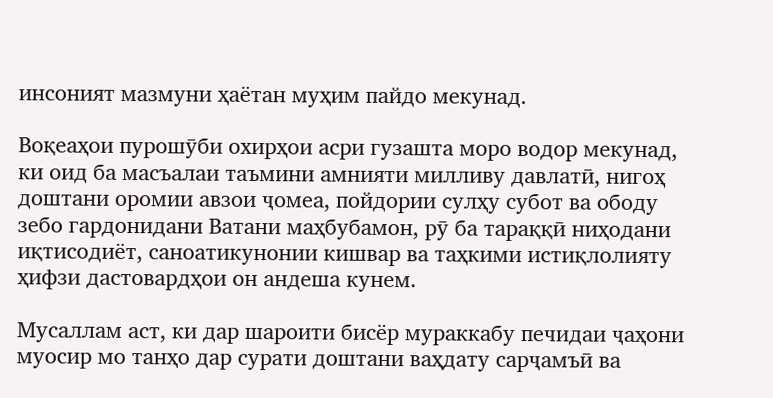инсоният мазмуни ҳаётан муҳим пайдо мекунад.

Воқеаҳои пурошӯби охирҳои асри гузашта моро водор мекунад, ки оид ба масъалаи таъмини амнияти милливу давлатӣ, нигоҳ доштани оромии авзои ҷомеа, пойдории сулҳу субот ва ободу зебо гардонидани Ватани маҳбубамон, рӯ ба тараққӣ ниҳодани иқтисодиёт, саноатикунонии кишвар ва таҳкими истиқлолияту ҳифзи дастовардҳои он андеша кунем.

Мусаллам аст, ки дар шароити бисёр мураккабу печидаи ҷаҳони муосир мо танҳо дар сурати доштани ваҳдату сарҷамъӣ ва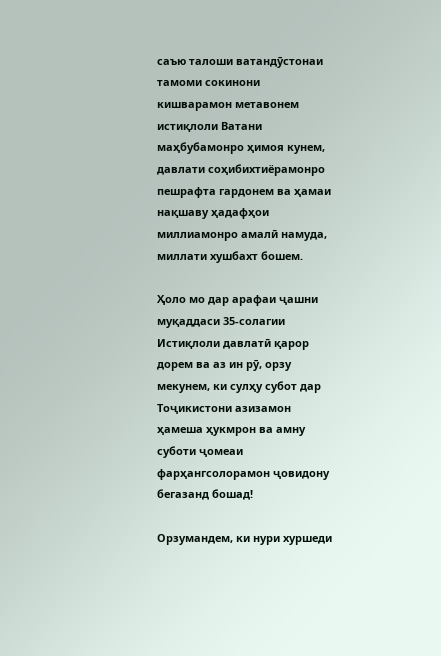саъю талоши ватандӯстонаи тамоми сокинони кишварамон метавонем истиқлоли Ватани маҳбубамонро ҳимоя кунем, давлати соҳибихтиёрамонро пешрафта гардонем ва ҳамаи нақшаву ҳадафҳои миллиамонро амалӣ намуда, миллати хушбахт бошем.

Ҳоло мо дар арафаи ҷашни муқаддаси 35-солагии Истиқлоли давлатӣ қарор дорем ва аз ин рӯ, орзу мекунем, ки сулҳу субот дар Тоҷикистони азизамон ҳамеша ҳукмрон ва амну суботи ҷомеаи фарҳангсолорамон ҷовидону бегазанд бошад!

Орзумандем, ки нури хуршеди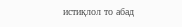истиқлол то абад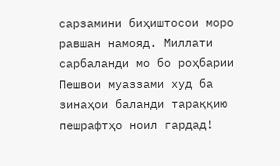сарзамини биҳиштосои моро равшан намояд. Миллати сарбаланди мо бо роҳбарии Пешвои муаззами худ ба зинаҳои баланди тараққию пешрафтҳо ноил гардад!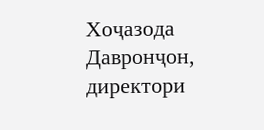Хоҷазода Давронҷон, директори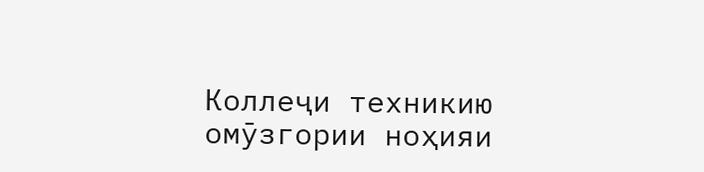Коллеҷи техникию омӯзгории ноҳияи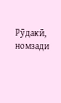Рӯдакӣ, номзади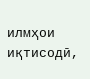илмҳои иқтисодӣ,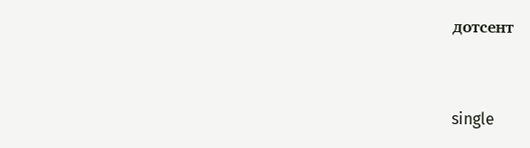дотсент



single